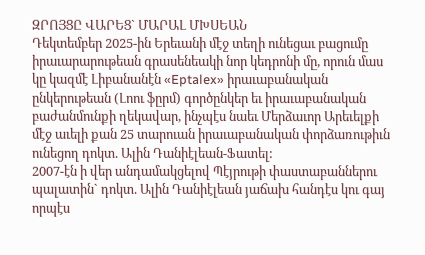ԶՐՈՅՑԸ ՎԱՐԵՑ` ՄԱՐԱԼ ՄԽՍԵԱՆ
Դեկտեմբեր 2025-ին Երեւանի մէջ տեղի ունեցաւ բացումը իրաւարարութեան գրասենեակի նոր կեդրոնի մը, որուն մաս կը կազմէ Լիբանանէն «Eptalex» իրաւաբանական ընկերութեան (Լոու ֆըրմ) գործընկեր եւ իրաւաբանական բաժանմունքի ղեկավար, ինչպէս նաեւ Մերձաւոր Արեւելքի մէջ աւելի քան 25 տարուան իրաւաբանական փորձառութիւն ունեցող դոկտ. Ալին Դանիէլեան-Ֆատել:
2007-էն ի վեր անդամակցելով Պէյրութի փաստաբաններու պալատին` դոկտ. Ալին Դանիէլեան յաճախ հանդէս կու գայ որպէս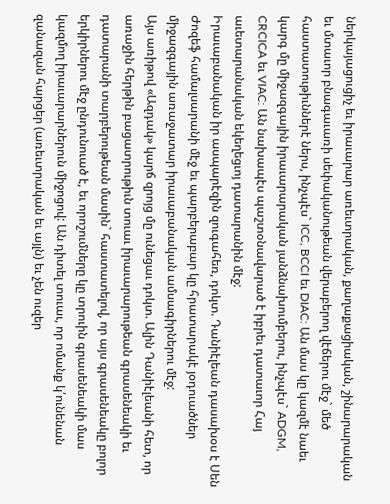ներկայացուցիչ եւ իրաւարար առեւտրական, քաղաքացիական, շինարարական եւ մտաւոր բնագաւառի սեփականութեան վերաբերող վէճերու մէջ` մեծ հաստատութիւններէ ներս, ինչպէս` ICC, BCCI եւ DIAC: Ան մաս կը կազմէ նաեւ կարգ մը միջազգային իրաւարարական յանձնախումբերու, ինչպէս` ADGM, CRCICA եւ VIAC: Ան նախապէս պաշտօնավարած է իբրեւ դատաւոր Հայ աւետարանական եկեղեցւոյ դատարանին մէջ:
Իրաւաբանական իր ասպարէզին զուգահեռ, դոկտ. Դանիէլեան դասախօս է Սեն Ժոզեֆ համալսարանի մէջ եւ պարբերաբար կը հրատարակէ յօդուածներ միջազգային առաջատար իրաւաբանական ամսագիրներու մէջ:
Այս առիթով «Ազդակ» կարճ զրոյց մը ունեցաւ դոկտ. Ալին Դանիէլեանի հետ, որ առաջին հերթին բացատրութիւն տուաւ իրաւարարութեան գրասենեակի եւ դատարանի տարբերութեան մասին` հաստատելով, որ այս գրասենեակը բոլոր երկիրներու մէջ ընդունուած է, եւ որոշումները կը տրուին գրասենեակի մաս կազմող իրաւարարներուն միջոցով: Ան դիտել տուաւ, որ ոմանք կ՛ունենան զանազան հարցեր (առեւտրական եւ այլն) եւ չեն ուզեր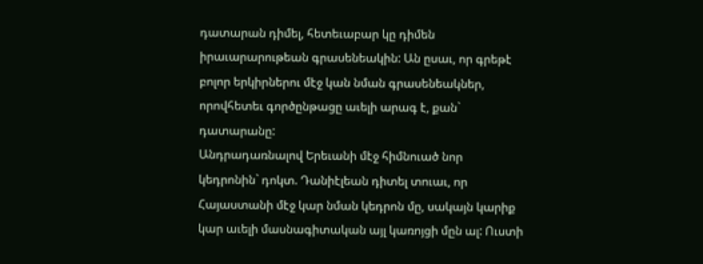դատարան դիմել, հետեւաբար կը դիմեն իրաւարարութեան գրասենեակին: Ան ըսաւ, որ գրեթէ բոլոր երկիրներու մէջ կան նման գրասենեակներ, որովհետեւ գործընթացը աւելի արագ է, քան` դատարանը:
Անդրադառնալով Երեւանի մէջ հիմնուած նոր կեդրոնին` դոկտ. Դանիէլեան դիտել տուաւ, որ Հայաստանի մէջ կար նման կեդրոն մը, սակայն կարիք կար աւելի մասնագիտական այլ կառոյցի մըն ալ: Ուստի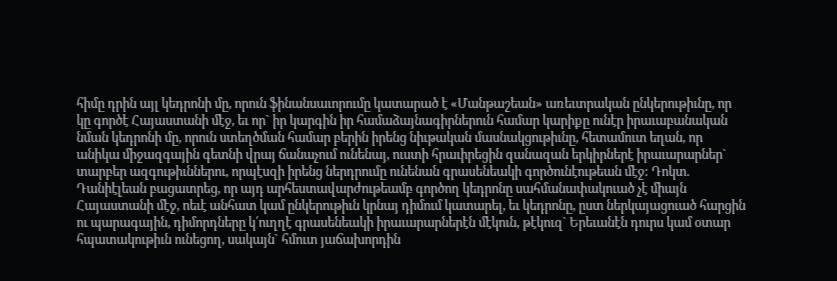հիմը դրին այլ կեդրոնի մը, որուն ֆինանսաւորումը կատարած է «Մանթաշեան» առեւտրական ընկերութիւնը, որ կը գործէ Հայաստանի մէջ, եւ որ` իր կարգին իր համաձայնագիրներուն համար կարիքը ունէր իրաւաբանական նման կեդրոնի մը, որուն ստեղծման համար բերին իրենց նիւթական մասնակցութիւնը, հետամուտ եղան, որ անիկա միջազգային գետնի վրայ ճանաչում ունենայ, ուստի հրաւիրեցին զանազան երկիրներէ իրաւարարներ` տարբեր ազգութիւններու, որպէսզի իրենց ներդրումը ունենան գրասենեակի գործունէութեան մէջ: Դոկտ. Դանիէլեան բացատրեց, որ այդ արհեստավարժութեամբ գործող կեդրոնը սահմանափակուած չէ միայն Հայաստանի մէջ, ոեւէ անհատ կամ ընկերութիւն կրնայ դիմում կատարել, եւ կեդրոնը, ըստ ներկայացուած հարցին ու պարագային, դիմորդները կ՛ուղղէ գրասենեակի իրաւարարներէն մէկուն, թէկուզ` Երեւանէն դուրս կամ օտար հպատակութիւն ունեցող, սակայն` հմուտ յաճախորդին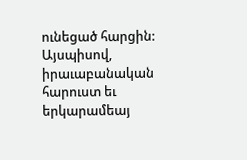ունեցած հարցին:
Այսպիսով, իրաւաբանական հարուստ եւ երկարամեայ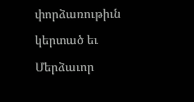փորձառութիւն կերտած եւ Մերձաւոր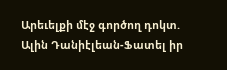Արեւելքի մէջ գործող դոկտ. Ալին Դանիէլեան-Ֆատել իր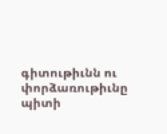գիտութիւնն ու փորձառութիւնը պիտի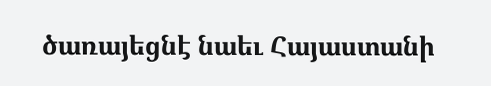ծառայեցնէ նաեւ Հայաստանի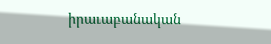իրաւաբանական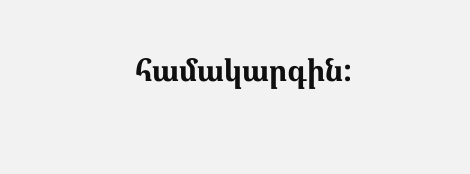համակարգին: